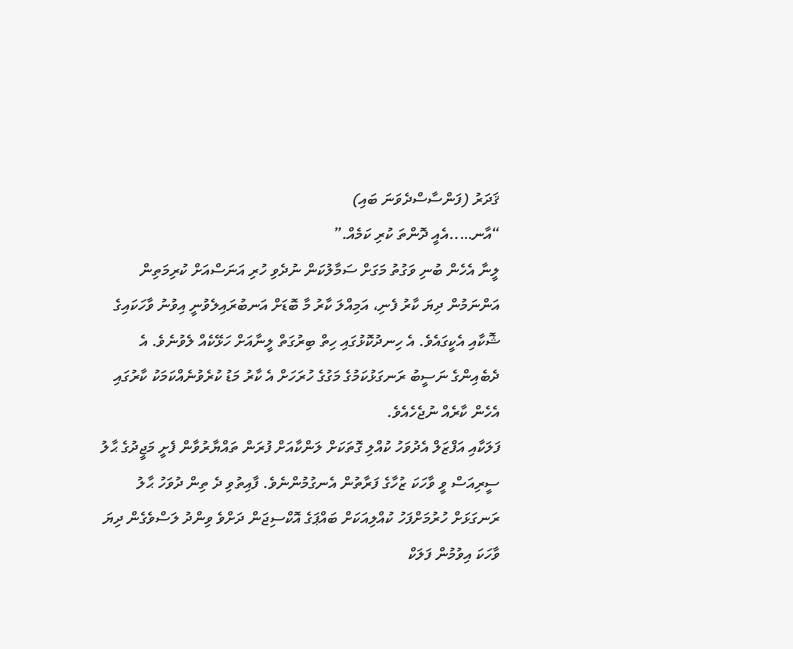ޤަދަރު (ފަންސާސްދެވަނަ ބައި)
“އާނ…..އެއީ ދޮންތަ ކުރި ކަމެއް.”
ލީނާ އެހެން ބުނި ވަގުތު މަގަށް ސަމާލުކަން ނުދެވި ހުރި އަނަސްއަށް ކުރިމަތިން އަންނަމުން ދިޔަ ކާރު ފެނި، އަމިއްލަ ކާރު މާ ބޮޑަށް އަނބުރައިލެވުނީ އިވުނު ވާހަކައިގެ ޝޮކާއި އެކީގައެވެ. އެ ހިނދުކޮޅުގައި ހިތް ބިރުގަތް ލީނާއަށް ހަޅޭކެއް ލެވުނެވެ. އެ ދެބެއިންގެ ނަސީބު ރަނގަޅުކަމުގެ މަގުގެ ހުރަހަށް އެ ކާރު މަޑު ކުރެވުނެއްކަމަކު ކާރުގައި އެހެން ކާރެއް ނުޖެހެއެވެ.
ފަލަކާއި އަފްޒަލް އެދުވަހު ކުއްލި ގޮތަކަށް ލަންކާއަށް ފުރަން ތައްޔާރުވާން ފެށީ މަޖީދުގެ ޙާލު ސީރިއަސް ވީ ވާހަކަ ޒުހާގެ ފަރާތުން އެނގުމުންނެވެ. ފާއިތުވި ދެ ތިން ދުވަހު ޙާލު ރަނގަޅަށް ހުރުމަށްފަހު ކުއްލިއަކަށް ބައްޕަގެ އޮކްސިޖަން ދަށްވެ ވިންދު ލަސްވެގެން ދިޔަ ވާހަކަ އިވުމުން ފަލަކް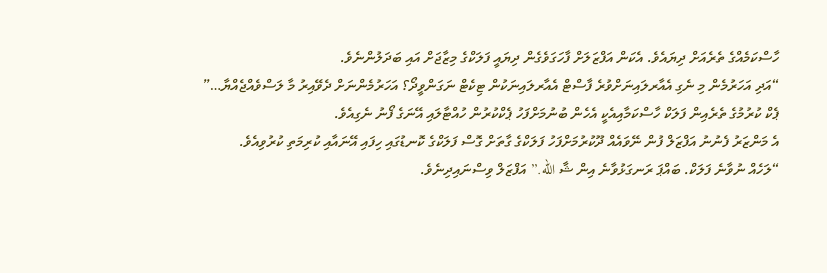ހާސްކަމެއްގެ ތެރެއަށް ދިޔައެވެ. އެކަން އަފްޒަލަށް ފާހަގަވެގެން ދިޔައީ ފަލަކްގެ މިޒާޖަށް އައި ބަދަލުންނެވެ.
“އަދި އަހަރުމެން މި ނެގި އެއާރލައިނަށްވުރެ ފާސްޓް އެއާރލައިނަކުން ޓިކެޓް ނަގަންވީދޯ؟ އަހަރުމެންނަށް ދެވޭއިރު މާ ލަސްވެއްޖެއްޔާ…” ޕެކް ކުރުމުގެ ތެރެއިން ފަލަކް ހާސްކަމާއިއެކީ އެހެން ބުނުމަށްފަހު ޕެކްކުރުން ހުއްޓާލައި އޭނަގެ ފޯނު ނެގިއެވެ.
އެ މަންޒަރު ފެނުނު އަފްޒަލް ފުން ނޭވައެއް ދޫކުރުމަށްފަހު ފަލަކްގެ ގާތަށް ގޮސް ފަލަކްގެ ކޮނޑުގައި ހިފައި އޭނައާއި ކުރިމަތި ކުރުވިއެވެ.
“ލަހެއް ނުވާނެ ފަލަކް. ބައްޕަ ރަނގަޅުވާނެ އިން ޝާ الله.” އަފްޒަލް ވިސްނައިދިނެވެ.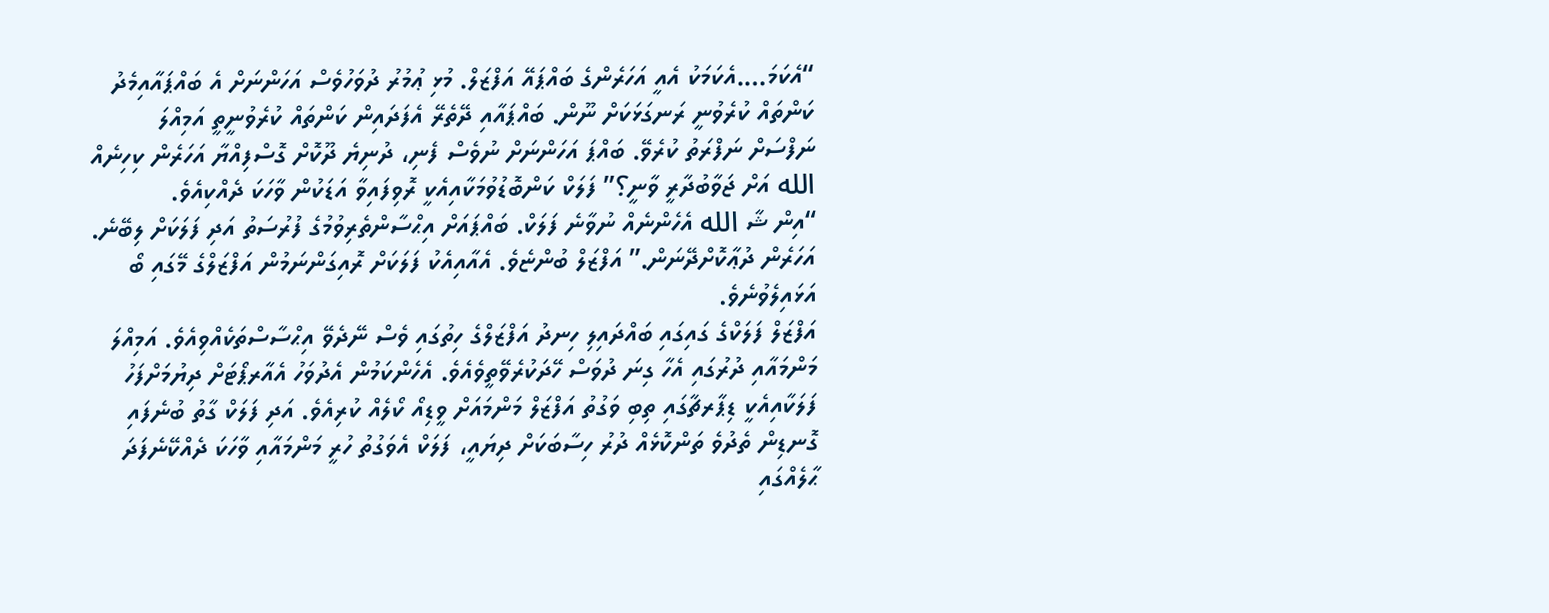“އެކަމަ….އެކަމަކު އެއީ އަހަރެންގެ ބައްޕައޭ އަފްޒަލް. މުޅި ޢުމުރު ދުވަހުވެސް އަހަންނަށް އެ ބައްޕައާއިމެދު ކަންތައް ކުރެވުނީ ރަނގަޅަކަށް ނޫން. ބައްޕައާއި ދޭތެރޭ އެފަދައިން ކަންތައް ކުރެވުނީތީ އަމިއްލަ ނަފްސަށް ނަފްރަތު ކުރެވޭ. ބައްޕަ އަހަންނަށް ނުވެސް ފެނި، ދުނިޔެ ދޫކޮށް ގޮސްފިއްޔާ އަހަރެން ކިހިނެއް الله އަށް ޖަވާބުދާރީ ވާނީ؟” ފަލަކް ކަންބޮޑުވުމަކާއިއެކީ ރޮވިފައިވާ އަޑަކުން ވާހަކަ ދެއްކިއެވެ.
“އިން ޝާ الله އެހެންނެއް ނުވާނެ ފަލަކް. ބައްޕައަށް އިޙްސާންތެރިވުމުގެ ފުރުސަތު އަދި ފަލަކަށް ލިބޭނެ. އަހަރެން ދުޢާކޮށްދޭނަން.” އަފްޒަލް ބުންޏެވެ. އެއާއިއެކު ފަލަކަށް ރޮއިގަންނަމުން އަފްޒަލްގެ މޭގައި ބޯ އަޅައިލެވުނެވެ.
އަފްޒަލް ފަލަކްގެ ގައިގައި ބައްދައިލި ހިނދު އަފްޒަލްގެ ހިތުގައި ވެސް ނޭދެވޭ އިޙްސާސްތަކެއްވިއެވެ. އަމިއްލަ މަންމައާއި ދުރުގައި އެހާ ގިނަ ދުވަސް ހޭދަކުރެވޭތީވެއެވެ. އެހެންކަމުން އެދުވަހު އެއާރޕޯޓަށް ދިޔުމަށްފަހު ފަލަކާއިއެކީ ޑިޕާރޗާގައި ތިބި ވަގުތު އަފްޒަލް މަންމައަށް ވީޑިއޯ ކޯލެއް ކުރިއެވެ. އަދި ފަލަކް ގާތު ބުނެފައި ގޮނޑިން ތެދުވެ ތަންކޮޅެއް ދުރު ހިސާބަކަށް ދިޔައީ، ފަލަކް އެވަގުތު ހުރީ މަންމައާއި ވާހަކަ ދެއްކޭނެފަދަ ޙާލެއްގައި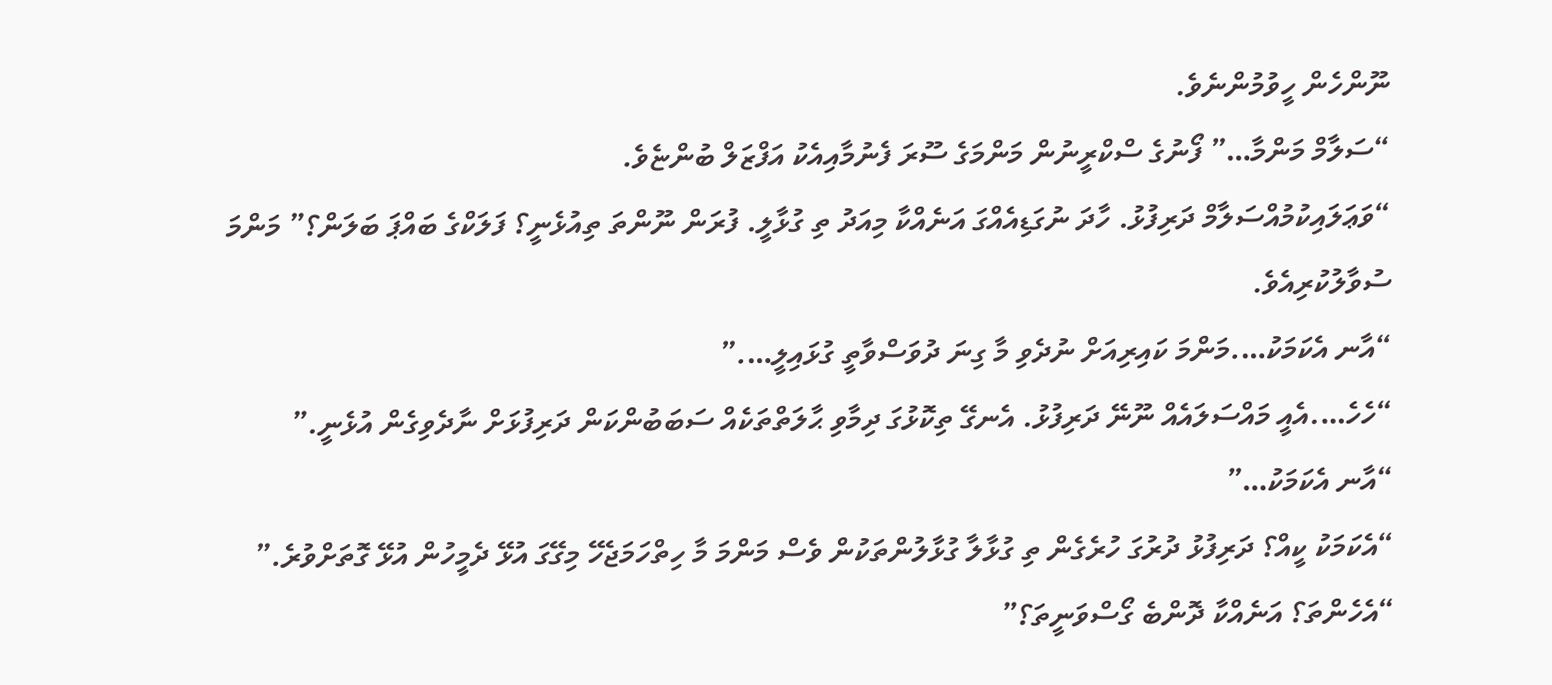ނޫންހެން ހީވުމުންނެވެ.
“ސަލާމް މަންމާ…” ފޯނުގެ ސްކްރީނުން މަންމަގެ ސޫރަ ފެނުމާއިއެކު އަފްޒަލް ބުންޏެވެ.
“ވަޢަލައިކުމުއްސަލާމް ދަރިފުޅު. ހާދަ ނުގަޑިއެއްގަ އަނެއްކާ މިއަދު ތި ގުޅާލީ. ފުރަން ނޫންތަ ތިއުޅެނީ؟ ފަލަކްގެ ބައްޕަ ބަލަން؟” މަންމަ ސުވާލުކުރިއެވެ.
“އާނ އެކަމަކު….މަންމަ ކައިރިއަށް ނުދެވި މާ ގިނަ ދުވަސްވާތީ ގުޅައިލީ….”
“ހެހެ….އެއީ މައްސަލައެއް ނޫނޭ ދަރިފުޅު. އެނގޭ ތިކޮޅުގަ ދިމާވި ޙާލަތްތަކެއް ސަބަބުންކަން ދަރިފުޅަށް ނާދެވިގެން އުޅެނީ.”
“އާނ އެކަމަކު…”
“އެކަމަކު ކީއް؟ ދަރިފުޅު ދުރުގަ ހުރެގެން ތި ގުޅާލާ ގުޅާލުންތަކުން ވެސް މަންމަ މާ ހިތްހަމަޖެހޭ މިގޭގަ އުޅޭ ދެމީހުން އުޅޭ ގޮތަށްވުރެ.”
“އެހެންތަ؟ އަނެއްކާ ދޮންބެ ގޯސްވަނީތަ؟”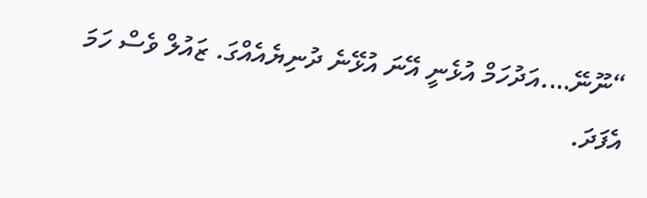“ނޫނޭ….އަދުހަމް އުޅެނީ އޭނަ އުޅޭނެ ދުނިޔެއެއްގަ. ޒައުލް ވެސް ހަމަ އެފަދަ.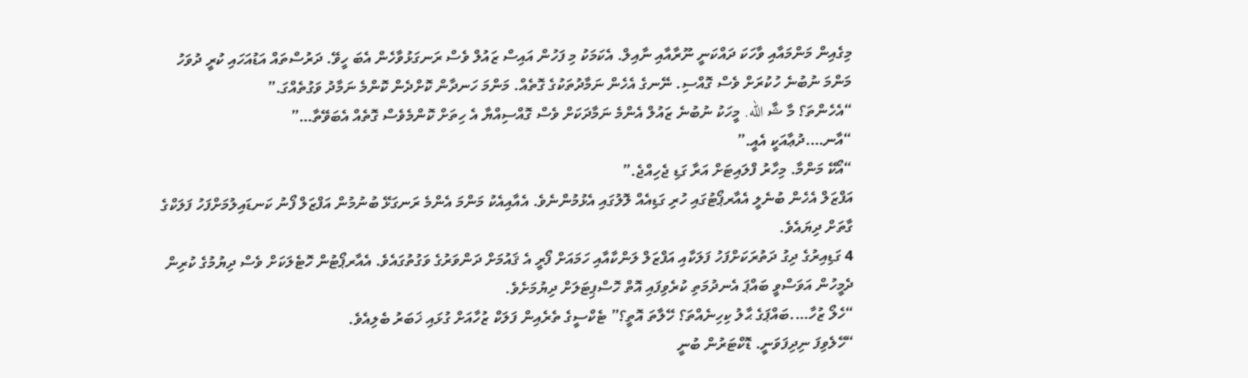މިގެއިން މަންމައާއި ވާހަކަ ދައްކަނީ ނޫރާއާއި ނާއިލް. އެކަމަކު މި ފަހުން އައިސް ޒައުލް ވެސް ރަނގަޅުވާހެން އެބަ ހީވޭ. ދަރުސްތައް އަޑުއަހައި ކުރީ ދުވަހު މަންމަ ނުބުނެ ހުކުރަށް ވެސް ގޮއްސި. ނޭނގެ އެހެން ނަމާދުތަކުގެ ގޮތެއް. މަންމަ ހަނދާން ކޮށްދެން ކޮންމެ ނަމާދު ވަގުތެއްގަ.”
“އެހެންތަ؟ މާ ޝާ الله. މީހަކު ނުބުނެ ޒައުލް އެންމެ ނަމާދަކަށް ވެސް ގޮއްސިއްޔާ އެ ހިތަށް ކޮންމެވެސް ގޮތެއް އެބަވޭތާ…”
“އާނ….ދުޢާއަކީ އެއީ.”
“އޯކޭ މަންމާ. މިހާރު ފްލައިޓަށް އަރާ ގަޑި ޖެހިއްޖެ.”
އަފްޒަލް އެހެން ބުނެލީ އެއާރޕޯޓުގައި ހުރި ގަޑިއެއް ލޮލުގައި އެޅުމުންނެވެ. އެއާއިއެކު މަންމަ އެންމެ ރަނގަޅޭ ބުނުމުން އަފްޒަލް ފޯނު ކަނޑައިލުމަށްފަހު ފަލަކްގެ ގާތަށް ދިޔައެވެ.
4 ގަޑިއިރުގެ ދިގު ދަތުރަކަށްފަހު ފަލަކާއި އަފްޒަލް ލަންކާއާއި ހަމައަށް ފޯރީ އެ ޤައުމަށް ދަންވަރުގެ ވަގުތުގައެވެ. އެއާރޕޯޓުން ހޮޓެލަކަށް ވެސް ދިޔުމުގެ ކުރިން ދެމީހުން އަވަސްވީ ބައްޕަ އެނދުމަތި ކުރެވިފައި އޮތް ހޮސްޕިޓަލަށް ދިޔުމަށެވެ.
“ހެލޯ ޒުހާ….ބައްޕަގެ ޙާލު ކިހިނެއްތަ؟ ހޭލާތަ އޮތީ؟” ޓެކްސީގެ ތެރެއިން ފަލަކް ޒުހާއަށް ގުޅައި ޚަބަރު ބެލިއެވެ.
“ހޭލެވިފަ ނިދިފަވަނީ. ޑޮކްޓަރުން ބުނީ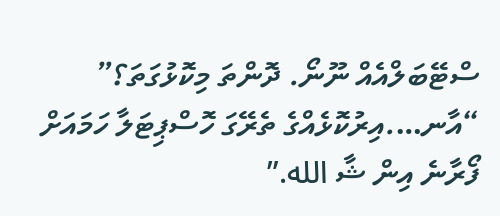ސްޓޭބަލްއެއް ނޫނޯ. ދޮންތަ މިކޮޅުގަތަ؟”
“އާނ….އިރުކޮޅެއްގެ ތެރޭގަ ހޮސްޕިޓަލާ ހަމައަށް ފޯރާނެ އިން ޝާ الله.”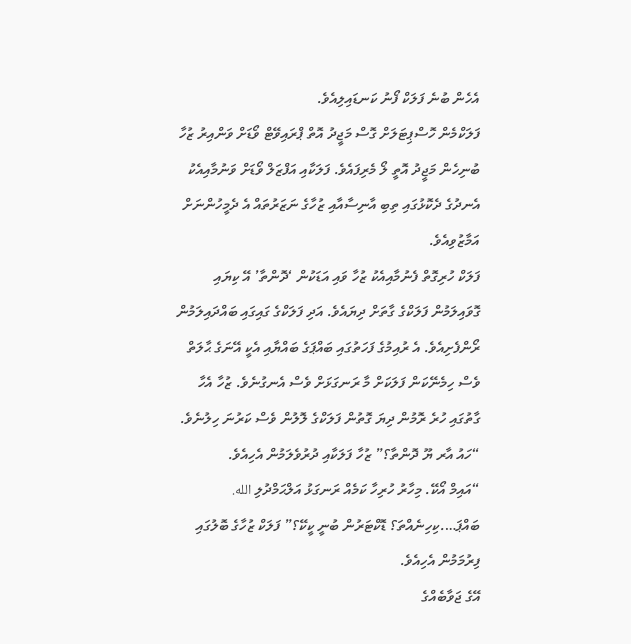އެހެން ބުނެ ފަލަކް ފޯނު ކަނޑައިލިއެވެ.
ފަލަކްމެން ހޮސްޕިޓަލަށް ގޮސް މަޖީދު އޮތް ޕްރައިވޭޓް ވޯޑަށް ވަންއިރު ޒުހާ ބުނިހެން މަޖީދު އޮތީ ލޯ މެރިފައެވެ. ފަލަކާއި އަފްޒަލް ވޯޑަށް ވަނުމާއިއެކު އެނދުގެ ދެކޮޅުގައި ތިބި އާނިސާއާއި ޒުހާގެ ނަޒަރުތައް އެ ދެމީހުންނަށް އަމާޒުވިއެވެ.
ފަލަކް ހުރިގޮތް ފެނުމާއިއެކު ޒުހާ ވައި އަޑަކުން ‘ދޮންތާ’ އޭ ކިޔައި ގޮވައިލަމުން ފަލަކްގެ ގާތަށް ދިޔައެވެ. އަދި ފަލަކްގެ ގައިގައި ބައްދައިލަމުން ރޯންފެށިއެވެ. އެ ރުއިމުގެ ފަހަތުގައި ބައްޕަގެ ބައްޔާއި އެކީ އޭނަގެ ޙާލަތް ވެސް ހިމެނޭކަން ފަލަކަށް މާ ރަނގަޅަށް ވެސް އެނގުނެވެ. ޒުހާ އެހާ ގާތުގައި ހުރެ ރޮމުން ދިޔަ ގޮތުން ފަލަކްގެ ލޮލުން ވެސް ކަރުނަ ހިލުނެވެ.
“ހައު އާރ ޔޫ ދޮންތާ؟” ޒުހާ ފަލަކާއި ދުރުވެލަމުން އެހިއެވެ.
“އައިމް އޯކޭ. މިހާރު ހުރިހާ ކަމެއް ރަނގަޅު އަލްޙަމްދުލި الله. ބައްޕަ….ކިހިނެއްތަ؟ ޑޮކްޓަރުން ބުނީ ކީކޭ؟” ފަލަކް ޒުހާގެ ބޮލުގައި ފިރުމަމުން އެހިއެވެ.
އޭގެ ޖަވާބެއްގެ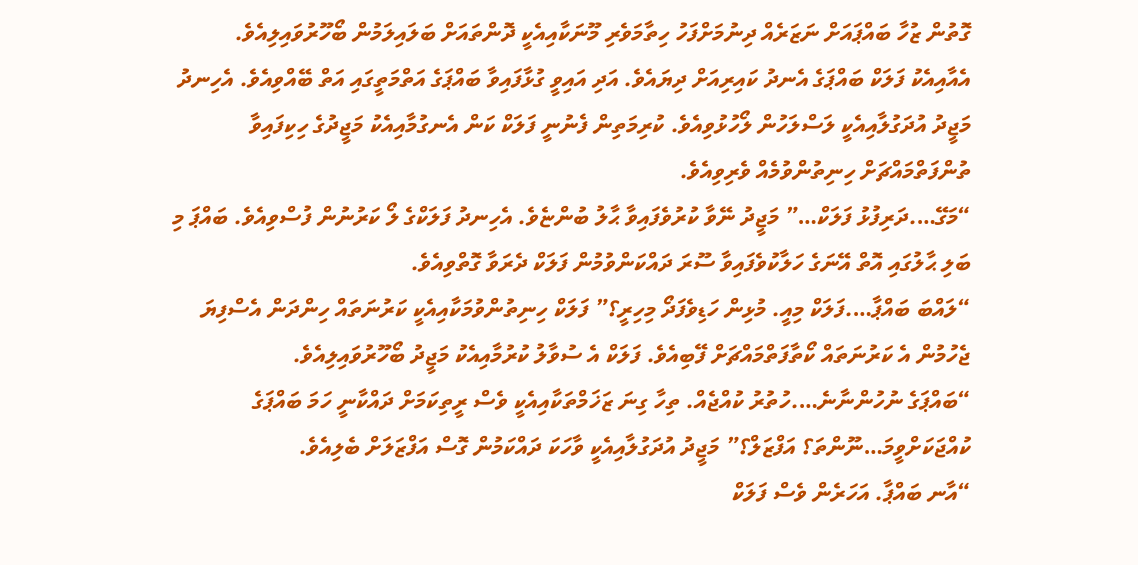ގޮތުން ޒުހާ ބައްޕައަށް ނަޒަރެއް ދިނުމަށްފަހު ހިތާމަވެރި މޫނަކާއިއެކީ ދޮންތައަށް ބަލައިލަމުން ބޯހޫރުވައިލިއެވެ.
އެއާއިއެކު ފަލަކް ބައްޕަގެ އެނދު ކައިރިއަށް ދިޔައެވެ. އަދި އައިވީ ގުޅާފައިވާ ބައްޕަގެ އަތްމަތީގައި އަތް ބޭއްވިއެވެ. އެހިނދު މަޖީދު އުދަގުލާއިއެކީ ލަސްލަހުން ލޯހުޅުވިއެވެ. ކުރިމަތިން ފެނުނީ ފަލަކް ކަން އެނގުމާއިއެކު މަޖީދުގެ ހިކިފައިވާ ތުންފަތްމައްޗަށް ހިނިތުންވުމެއް ވެރިވިއެވެ.
“މަގޭ….ދަރިފުޅު ފަލަކް…” މަޖީދު ނޭވާ ކުރުވެފައިވާ ޙާލު ބުންޏެވެ. އެހިނދު ފަލަކްގެ ލޯ ކަރުނުން ފުސްވިއެވެ. ބައްޕަ މި ބަލި ޙާލުގައި އޮތް އޭނަގެ ހަލާކުވެފައިވާ ސޫރަ ދައްކަންވުމުން ފަލަކް ދެރަވާ ގޮތްވިއެވެ.
“ލައްބަ ބައްޕާ….ފަލަކް މިއީ. މުޅިން ހަޑިވެފަދޯ މިހިރީ؟” ފަލަކް ހިނިތުންވުމަކާއިއެކީ ކަރުނަތައް ހިންދަން އެސްފިޔަ ޖެހުމުން އެ ކަރުނަތައް ކޯތާފަތްމައްޗަށް ފޭބިއެވެ. ފަލަކް އެ ސުވާލު ކުރުމާއިއެކު މަޖީދު ބޯހޫރުވައިލިއެވެ.
“ބައްޕަގެ ނުހުންނާނެ….ހުތުރު ކުއްޖެއް. ތިހާ ގިނަ ޒަޚަމްތަކާއިއެކީ ވެސް ރީތިކަމަށް ދައްކާނީ ހަމަ ބައްޕަގެ ކުއްޖަކަށްވީމަ…ނޫންތަ؟ އަފްޒަލް؟” މަޖީދު އުދަގުލާއިއެކީ ވާހަކަ ދައްކަމުން ގޮސް އަފްޒަލަށް ބެލިއެވެ.
“އާނ ބައްޕާ. އަހަރެން ވެސް ފަލަކް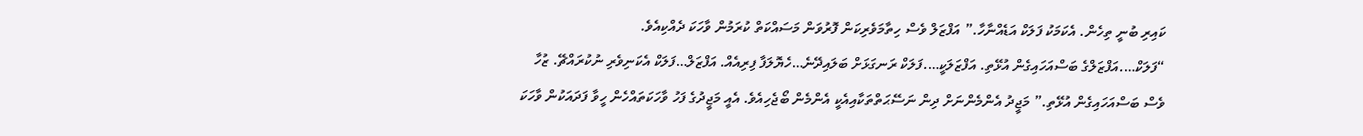ކައިރި ބުނީ ތިހެން. އެކަމަކު ފަލަކް އަޑެއްނާހާ.” އަފްޒަލް ވެސް ހިތާމަވެރިކަން ފޮރުވަން މަސައްކަތް ކުރަމުން ވާހަކަ ދެއްކިއެވެ.
“ފަލަކް….އަފްޒަލްގެ ބަސްއަހައިގެން އުޅޭތި. އަފްޒަލަކީ….ފަލަކް ރަނގަޅަށް ބަލައިދޭނެ…ހެޔޮލަފާ ފިރިއެއް. އަފްޒަލް…ފަލަކް އެކަނިވެރި ނުކުރައްޗޭ. ޒުހާ ވެސް ބަސްއަހައިގެން އުޅޭތި.” މަޖީދު އެންމެންނަށް ދިން ނަސޭޙަތްތަކާއިއެކީ އެންމެން ބޯޖެހިއެވެ. އެއީ މަޖީދުގެ ފަހު ވާހަކަތައްހެން ހީވާ ފަދައަކުން ވާހަކަ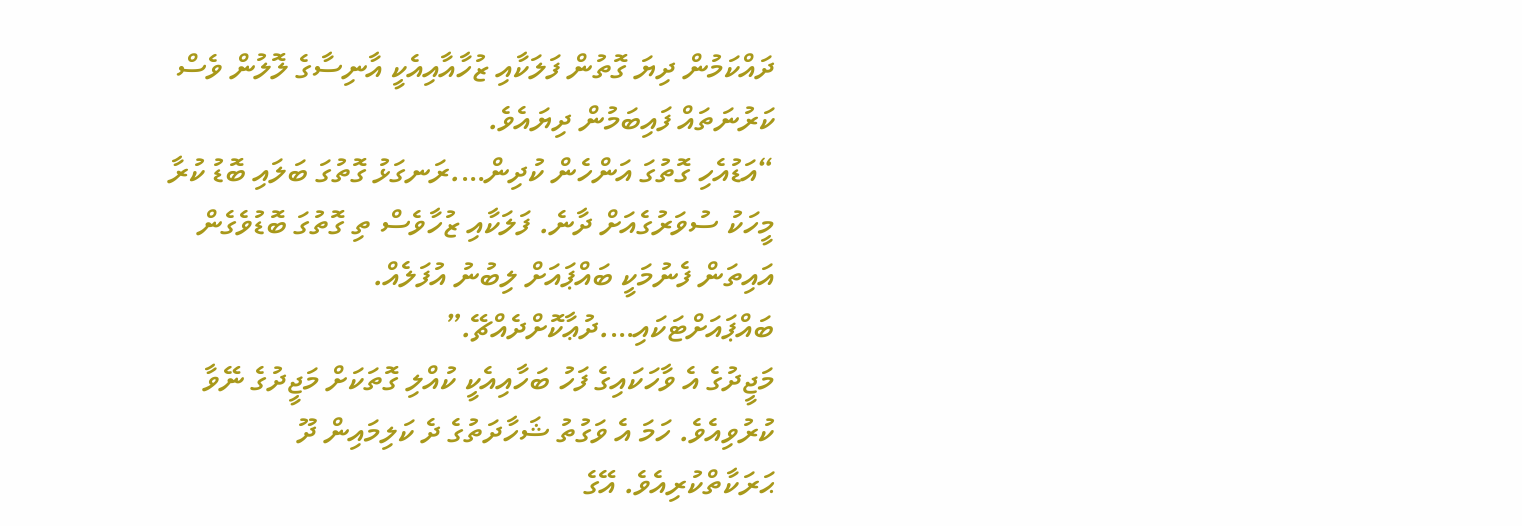ދައްކަމުން ދިޔަ ގޮތުން ފަލަކާއި ޒުހާއާއިއެކީ އާނިސާގެ ލޮލުން ވެސް ކަރުނަތައް ފައިބަމުން ދިޔައެވެ.
“އަޑުއެހި ގޮތުގަ އަންހެން ކުދިން….ރަނގަޅު ގޮތުގަ ބަލައި ބޮޑު ކުރާ މީހަކު ސުވަރުގެއަށް ދާނެ. ފަލަކާއި ޒުހާވެސް ތި ގޮތުގަ ބޮޑުވެގެން އައިތަން ފެނުމަކީ ބައްޕައަށް ލިބުނު އުފަލެއް. ބައްޕައަށްޓަކައި….ދުޢާކޮށްދެއްޗޭ.”
މަޖީދުގެ އެ ވާހަކައިގެ ފަހު ބަހާއިއެކީ ކުއްލި ގޮތަކަށް މަޖީދުގެ ނޭވާ ކުރުވިއެވެ. ހަމަ އެ ވަގުތު ޝަހާދަތުގެ ދެ ކަލިމައިން ދޫ ޙަރަކާތްކުރިއެވެ. އޭގެ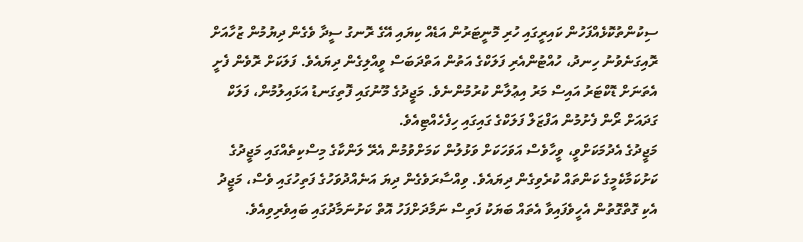ސިކުންތުކޮޅެއްފަހުން ކައިރީގައި ހުރި މޮނީޓަރުން އަޑެއް ކިޔައި އޭގެ ރޮނގު ސީދާ ވެގެން ދިޔުމުން ޒުހާއަށް ރޮއިގަނެވުނު ހިނދު، ހުއްޓުންއެރި ފަލަކްގެ އަތުން އަތްދަބަސް ވީއްލިގެން ދިޔައެވެ. ފަލަކަށް ރޮވެން ފެށީ އެތަނަށް ޑޮކްޓަރު އައިސް މަރު އިޢުލާން ކުރުމުންނެވެ. މަޖީދުގެ މޫނުގައި ފޮތިގަނޑު އަޅައިލުމުން، ފަލަކް ގަދައަށް ރޯން ފެށުމުން އަފްޒަލް ފަލަކްގެ ގައިގައި ހިފެހެއްޓިއެވެ.
މަޖީދުގެ އެދުމަކަށްވީ، ވީހާވެސް އަވަހަކަށް ވަޅުލުން ކަމަށްވުމުން އެރޭ ލަންކާގެ މިސްކިތެއްގައި މަޖީދުގެ ކަށުކަމާކެމީގެ ކަންތައް ކުރެވިގެން ދިޔައެވެ. ވިއްސާރަވެގެން ދިޔަ އަނެއްދުވަހުގެ ފަތިހުގައި ވެސް، މަޖީދު އެކި ގޮތްގޮތުން އެހީވެފައިވާ އެތައް ބަޔަކު ފަތިސް ނަމާދަށްފަހު އޮތް ކަށުނަމާދުގައި ބައިވެރިވިއެވެ.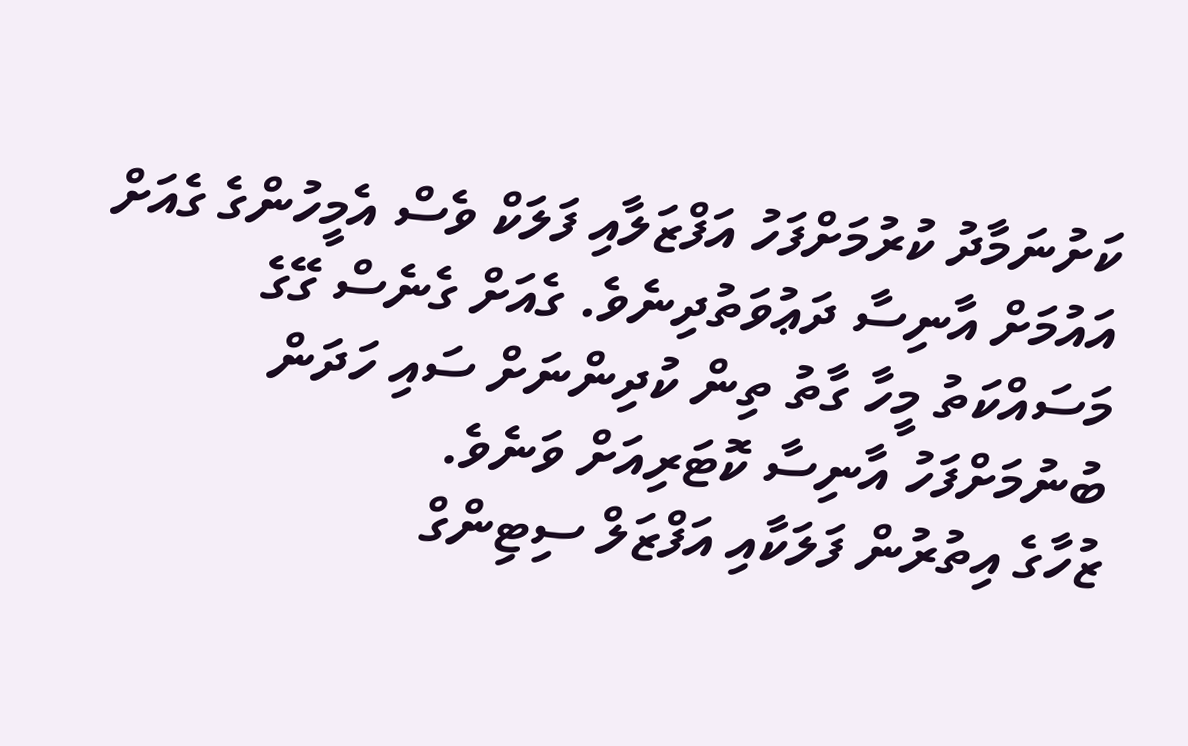ކަށުނަމާދު ކުރުމަށްފަހު އަފްޒަލާއި ފަލަކް ވެސް އެމީހުންގެ ގެއަށް އައުމަށް އާނިސާ ދަޢުވަތުދިނެވެ. ގެއަށް ގެނެސް ގޭގެ މަސައްކަތު މީހާ ގާތު ތިން ކުދިންނަށް ސައި ހަދަން ބުނުމަށްފަހު އާނިސާ ކޮޓަރިއަށް ވަނެވެ.
ޒުހާގެ އިތުރުން ފަލަކާއި އަފްޒަލް ސިޓިންގް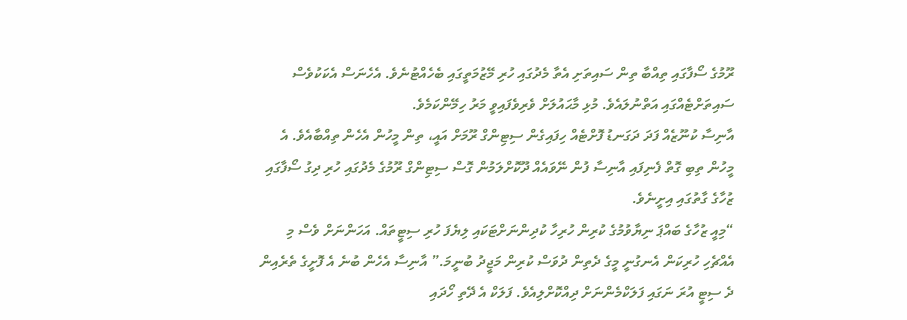ރޫމުގެ ސޯފާގައި ތިއްބާ ތިން ސައިތަށި އެތާ މެދުގައި ހުރި މޭޒުމަތީގައި ބެހެއްޓުނެވެ. އެހެނަސް އެކަކުވެސް ސައިތަށްޓެއްގައި އަތްނުލައެވެ. މުޅި މާޙައުލަށް ވެރިވެފައިވީ މަރު ހިމޭންކަމެވެ.
އާނިސާ ކުނޫޒެއް ފަދަ ދަގަނޑު ފޮށްޓެއް ހިފައިގެން ސިޓިންގް ރޫމަށް އައީ، ތިން މީހުން އެހެން ތިއްބާއެވެ. އެ މީހުން ތިބި ގޮތް ފެނިފައި އާނިސާ ފުން ނޭވައެއް ދޫކޮށްލަމުން ގޮސް ސިޓިންގް ރޫމުގެ މެދުގައި ހުރި ދިގު ސޯފާގައި ޒުހާގެ ގާތުގައި އިށީނެވެ.
“މިއީ ޒުހާގެ ބައްޕަ ނިޔާވުމުގެ ކުރިން ހުރިހާ ކުދިންނަށްޓަކައި ލިޔެފަ ހުރި ސިޓީތައް. އަހަންނަށް ވެސް މި އެއްޗެހި ހުރިކަން އެނގުނީ މީގެ ދެތިން ދުވަސް ކުރިން މަޖީދު ބުނީމަ.” އާނިސާ އެހެން ބުނެ އެ ފޮށީގެ ތެރެއިން ދެ ސިޓީ އުރަ ނަގައި ފަލަކްމެންނަށް ދިއްކޮށްލިއެވެ. ފަލަކް އެ ދޭތި ހޯދައި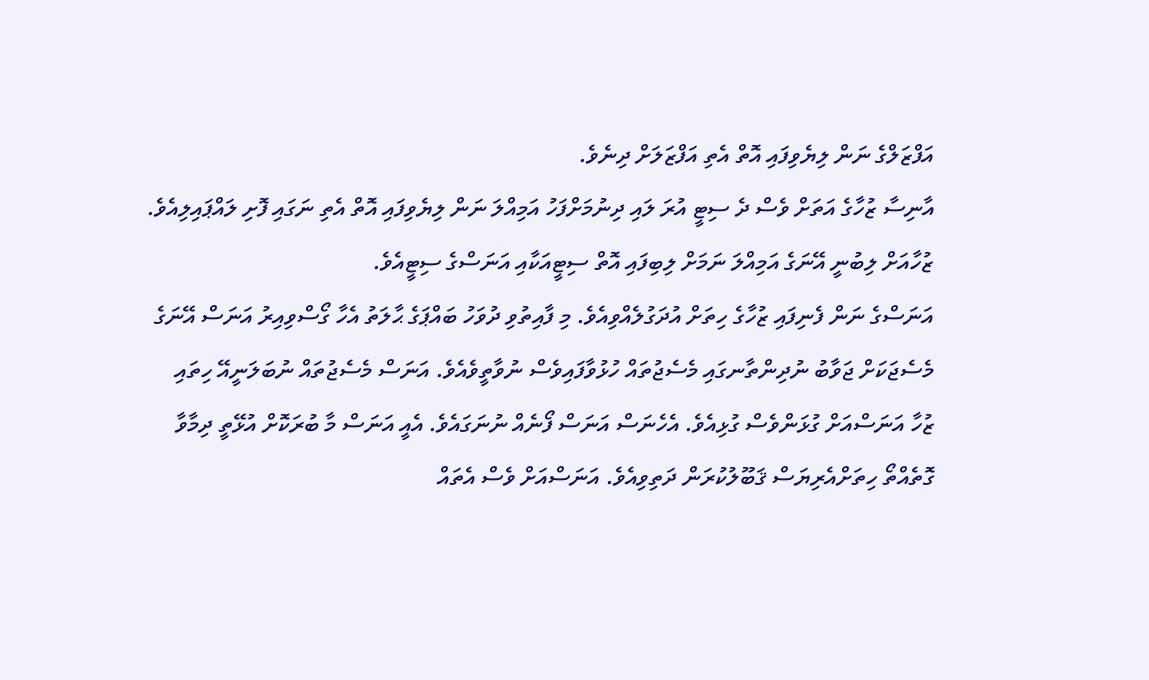އަފްޒަލްގެ ނަން ލިޔެވިފައި އޮތް އެތި އަފްޒަލަށް ދިނެވެ.
އާނިސާ ޒުހާގެ އަތަށް ވެސް ދެ ސިޓީ އުރަ ލައި ދިނުމަށްފަހު އަމިއްލަ ނަން ލިޔެވިފައި އޮތް އެތި ނަގައި ފޮށި ލައްޕައިލިއެވެ.
ޒުހާއަށް ލިބުނީ އޭނަގެ އަމިއްލަ ނަމަށް ލިބިފައި އޮތް ސިޓީއަކާއި އަނަސްގެ ސިޓީއެވެ.
އަނަސްގެ ނަން ފެނިފައި ޒުހާގެ ހިތަށް އުދަގުލެއްވިއެވެ. މި ފާއިތުވި ދުވަހު ބައްޕަގެ ޙާލަތު އެހާ ގޯސްވިއިރު އަނަސް އޭނަގެ މެސެޖަކަށް ޖަވާބު ނުދިންތާނގައި މެސެޖުތައް ހުޅުވާފައިވެސް ނުވާތީވެއެވެ. އަނަސް މެސެޖުތައް ނުބަލަނީއޭ ހިތައި ޒުހާ އަނަސްއަށް ގުޅަންވެސް ގުޅިއެވެ. އެހެނަސް އަނަސް ފޯނެއް ނުނަގައެވެ. އެއީ އަނަސް މާ ބުރަކޮށް އުޅޭތީ ދިމާވާ ގޮތެއްތޯ ހިތަށްއެރިޔަސް ޤަބޫލުކުރަން ދަތިވިއެވެ. އަނަސްއަށް ވެސް އެތައް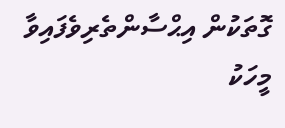ގޮތަކުން އިޙްސާންތެރިވެފައިވާ މީހަކު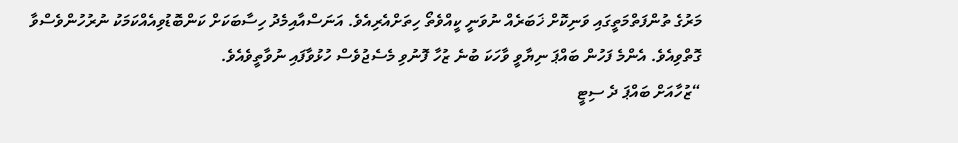މަރުގެ ތުންފަތްމަތީގައި ވަނިކޮށް ޚަބަރެއް ނުވަނީ ކީއްވެތޯ ހިތަށްއެރިއެވެ. އަނަސްއާއިމެދު ހިސާބަކަށް ކަންބޮޑުވިއެއްކަމަކު ނުރުހުންވެސްވާ ގޮތްވިއެވެ. އެންމެ ފަހުން ބައްޕަ ނިޔާވީ ވާހަކަ ބުނެ ޒުހާ ފޮނުވި މެސެޖުވެސް ހުޅުވާފައި ނުވާތީވެއެވެ.
“ޒުހާއަށް ބައްޕަ ދެ ސިޓީ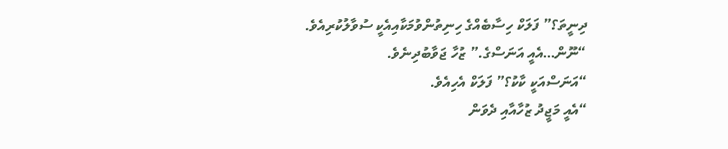ދިނީތަ؟” ފަލަކް ހިސާބެއްގެ ހިނިތުންވުމަކާއިއެކީ ސުވާލުކުރިއެވެ.
“ނޫން…އެއީ އަނަސްގެ.” ޒުހާ ޖަވާބުދިނެވެ.
“އަނަސްއަކީ ކާކު؟” ފަލަކް އެހިއެވެ.
“އެއީ މަޖީދު ޒުހާއާއި ދެވަން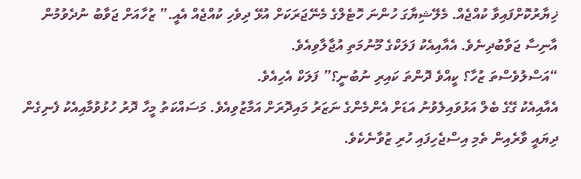ޚިޔާރުކޮށްފައިވާ ކުއްޖެއް. މެލޭޝިޔާގަ ހުންނަ ހޮޓެލްގެ މެނޭޖަރަކަށް އުޅޭ ދިވެހި ކުއްޖެއް އެއީ.” ޒުހާއަށް ޖަވާބު ނުދެވުމުން އާނިސާ ޖަވާބުދިނެވެ. އެއާއިއެކު ފަލަކްގެ މޫނުމަތި އުޖާލާވިއެވެ.
“އަސްލުވެސްތަ ޒުހާ؟ ކީއްވެ ދޮންތަ ކައިރި ނުބުނީ؟” ފަލަކް އެހިއެވެ.
އެއާއިއެކު ގޭގެ ބެލް އަޅުވައިލެވުނު އަޑަށް އެންމެންގެ ނަޒަރު މައިދޮރަށް އަމާޒުވިއެވެ. މަސައްކަތު މީހާ ދޮރު ހުޅުވުމާއިއެކު ފެނިގެން ދިޔައީ ވާރެއިން ތެމި އިސްޖެހިފައި ހުރި ޒުވާނެކެވެ.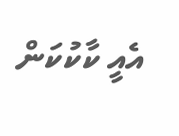އެއީ ކާކުކަން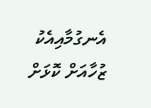އެނގުމާއިއެކު ޒުހާއަށް ކޮޅަށް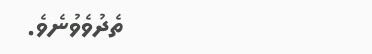ތެދުވެވުނެވެ.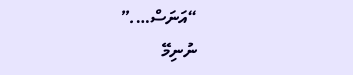“އަނަސް….”
ނުނިމޭ